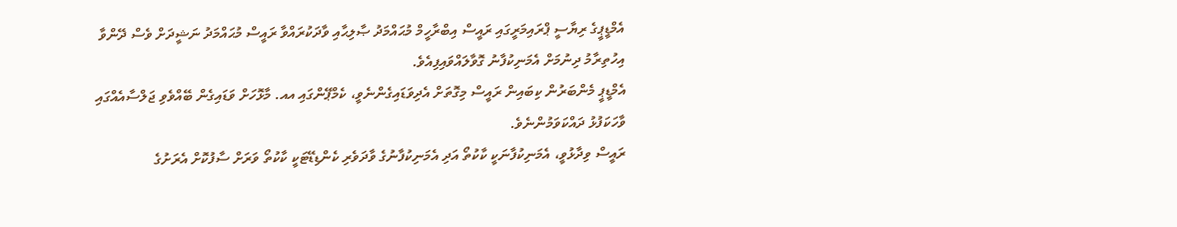އެމްޑީޕީގެ ރިޔާސީ ޕްރައިމަރީގައި ރައީސް އިބްރާހީމް މުޙައްމަދު ޞާލިޙާއި ވާދަކުރައްވާ ރައީސް މުޙައްމަދު ނަޝީދަށް ވެސް ދޭންވާ އިހުތިރާމު ދިނުމަށް އެމަނިކުފާނު ގޮވާލައްވައިފިއެވެ.
އެމްޑީޕީ މެންބަރުން ކިބައިން ރައީސް މިގޮތަށް އެދިވަޑައިގެންނެވީ، ކެމްޕޭންގައި އއ. މާޅޮހަށް ވަޑައިގެން ބޭއްވެވި ޖަލްސާއެއްގައި ވާހަކަފުޅު ދައްކަވަމުންނެވެ.
ރައީސް ވިދާޅުވީ، އެމަނިކުފާނަކީ ކާކުތޯ އަދި އެމަނިކުފާނުގެ ވާދަވެރި ކެންޑިޑޭޓަކީ ކާކުތޯ ވަރަށް ސާފުކޮށް އެރަށުގެ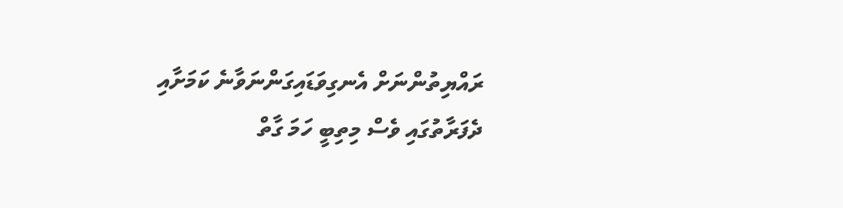ރައްޔިތުންނަށް އެނގިވަޑައިގަންނަވާނެ ކަމަށާއި ދެފަރާތުގައި ވެސް މިތިބީ ހަމަ ގާތް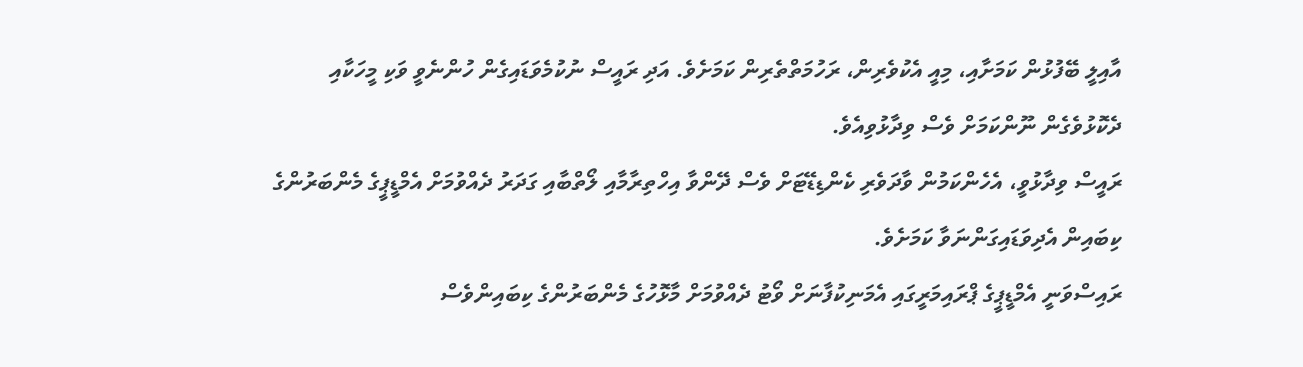އާއިލީ ބޭފުޅުން ކަމަށާއި، މިއީ އެކުވެރިން، ރަހުމަތްތެރިން ކަމަށެވެ. އަދި ރައީސް ނުކުމެވަޑައިގެން ހުންނެވީ ވަކި މީހަކާއި ދެކޮޅުވެގެން ނޫންކަމަށް ވެސް ވިދާޅުވިއެވެ.
ރައީސް ވިދާޅުވީ، އެހެންކަމުން ވާދަވެރި ކެންޑިޑޭޓަށް ވެސް ދޭންވާ އިހްތިރާމާއި ލޯތްބާއި ގަދަރު ދެއްވުމަށް އެމްޑީޕީގެ މެންބަރުންގެ ކިބައިން އެދިވަޑައިގަންނަވާ ކަމަށެވެ.
ރައިސްވަނީ އެމްޑީޕީގެ ޕްރައިމަރީގައި އެމަނިކުފާނަށް ވޯޓު ދެއްވުމަށް މާޅޮހުގެ މެންބަރުންގެ ކިބައިންވެސް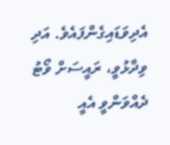އެދިވަޑައިގެންފައެވެ. އަދި ވިދާޅުވީ، ރައީސަށް ވޯޓު ދެއްވަންވީ އެއީ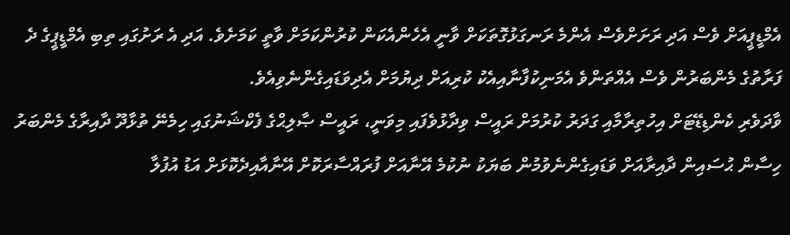އެމްޑީޕީއަށް ވެސް އަދި ރަށަށްވެސް އެންމެ ރަނގަޅުގޮތަކަށް ވާނީ އެހެންއެކަން ކުރުންކަމަށް ވާތީ ކަމަށެވެ. އަދި އެ ރަށުގައި ތިބި އެމްޑީޕީގެ ދެ ފަރާތުގެ މެންބަރުން ވެސް އެއްތަންވެ އެމަނިކުފާނާއިއެކު ކުރިއަށް ދިޔުމަށް އެދިވަޑައިގެންނެވިއެވެ.
ވާދަވެރި ކެންޑިޑޭޓަށް އިހުތިރާމާއި ގަދަރު ކުރުމަށް ރައީސް ވިދާޅުވެފައި މިވަނީ، ރައީސް ޞާލިޙްގެ ފެކްޝަނުގައި ހިމެނޭ ތުޅާދޫ ދާއިރާގެ މެންބަރު ހިސާން ޙުސައިން ދާއިރާއަށް ވަޑައިގެންނެވުމުން ބަޔަކު ނުކުމެ އޭނާއަށް ފުރައްސާރަކޮށް އޭނާއާއިދެކޮޅަށް އަޑު އުފުލާ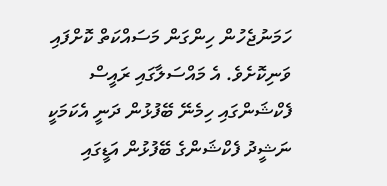ހަމަނުޖެހުން ހިންގަން މަސައްކަތް ކޮށްފައި ވަނިކޮށެވެ. އެ މައްސަލާގައި ރައީސް ފެކްޝަންގައި ހިމެނޭ ބޭފުޅުން ދަނީ އެކަމަކީ ނަޝީދު ފެކްޝަންގެ ބޭފުޅުން އަޑީގައި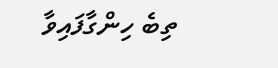ތިބެ ހިންގާފައިވާ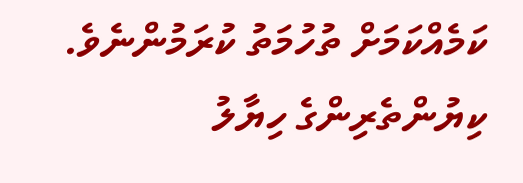ކަމެއްކަމަށް ތުހުމަތު ކުރަމުންނެވެ.
ކިޔުންތެރިންގެ ހިޔާލު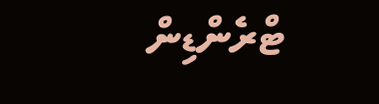ޓްރެންޑިން